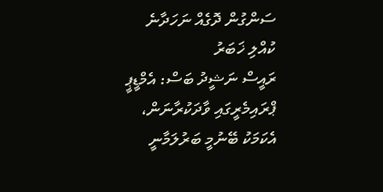ސަންގުން ދޮގެއް ނަހަދާނެ
ކުއްލި ޚަބަރު
ރައީސް ނަޝީދު ބަސް: އެމްޑީޕީ ޕްރައިމެރީގައި ވާދަކުރާނަން، އެކަމަކު ބޭނުމީ ބަރުލަމާނީ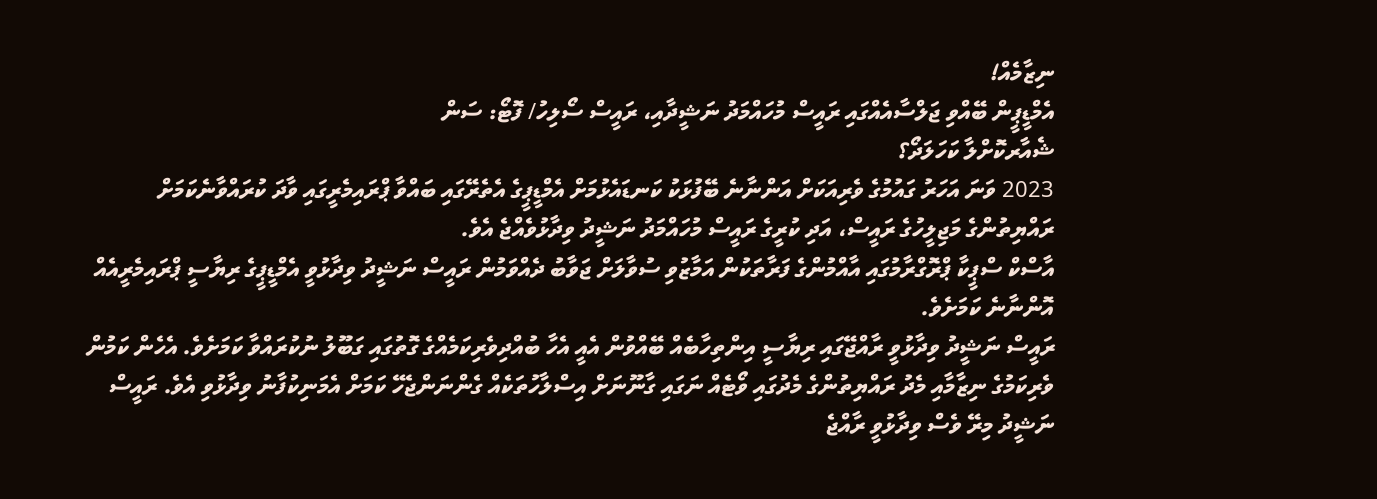ނިޒާމެއް!
އެމްޑީޕީން ބޭއްވި ޖަލްސާއެއްގައި ރައީސް މުހައްމަދު ނަޝީދާއި، ރައީސް ސޯލިހު/ ފޮޓޯ: ސަން
ޝެއާރކޮށްލާ ކަހަލަދޯ؟
2023 ވަނަ އަހަރު ގައުމުގެ ވެރިއަކަށް އަންނާނެ ބޭފުޅަކު ކަނޑައެޅުމަށް އެމްޑީޕީގެ އެތެރޭގައި ބައްވާ ޕްރައިމެރީގައި ވާދަ ކުރައްވާނެކަމަށް ރައްޔިތުންގެ މަޖިލީހުގެ ރައީސް، އަދި ކުރީގެ ރައީސް މުހައްމަދު ނަޝީދު ވިދާޅުވެއްޖެ އެވެ.
އާސްކް ސްޕީކާ ޕްރޮގްރާމުގައި އާއްމުންގެ ފަރާތަކުން އަމާޒުވި ސުވާލަށް ޖަވާބު ދެއްވަމުން ރައީސް ނަޝީދު ވިދާޅުވީ އެމްޑީޕީގެ ރިޔާސީ ޕްރައިމެރީއެއް އޮންނާނެ ކަމަށެވެ.
ރައީސް ނަޝީދު ވިދާޅުވީ ރާއްޖޭގައި ރިޔާސީ އިންތިހާބެއް ބޭއްވުން އެއީ އެހާ ބުއްދިވެރިކަމެއްގެ ގޮތުގައި ގަބޫލު ނުކުރައްވާ ކަމަށެވެ. އެހެން ކަމުން ވެރިކަމުގެ ނިޒާމާއި މެދު ރައްޔިތުންގެ މެދުގައި ވޯޓެއް ނަގައި ގާނޫނަށް އިސްލާހުތަކެއް ގެންނަންޖެހޭ ކަމަށް އެމަނިކުފާނު ވިދާޅުވި އެވެ. ރައީސް ނަޝީދު މިރޭ ވެސް ވިދާޅުވީ ރާއްޖެ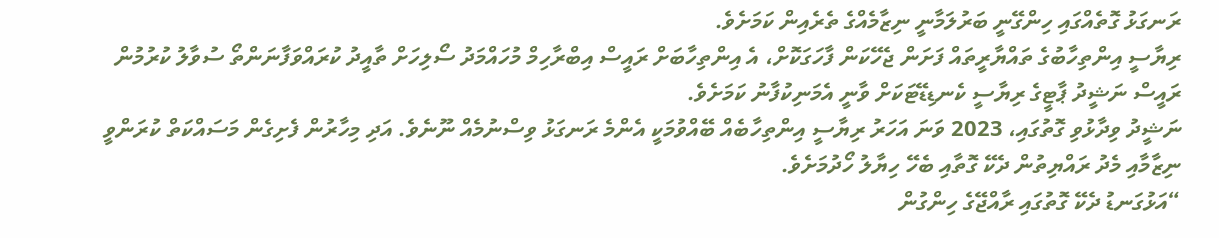ރަނގަޅު ގޮތެއްގައި ހިންގޭނީ ބަރުލަމާނީ ނިޒާމެއްގެ ތެރެއިން ކަމަށެވެ.
ރިޔާސީ އިންތިހާބުގެ ތައްޔާރީތައް ފަށަން ޖެހޭކަން ފާހަގަކޮށް، އެ އިންތިހާބަށް ރައީސް އިބްރާހިމް މުހައްމަދު ސޯލިހަށް ތާއީދު ކުރައްވަފާނަންތޯ ސުވާލު ކުރުމުން ރައީސް ނަޝީދު ޕާޓީގެ ރިޔާސީ ކެނޑިޑޭޓަކަށް ވާނީ އެމަނިކުފާނު ކަމަށެވެ.
ނަޝީދު ވިދާޅުވި ގޮތުގައި، 2023 ވަނަ އަހަރު ރިޔާސީ އިންތިހާބެއް ބޭއްވުމަކީ އެންމެ ރަނގަޅު ވިސްނުމެއް ނޫނެވެ. އަދި މިހާރުން ފެށިގެން މަސައްކަތް ކުރަންވީ ނިޒާމާއި މެދު ރައްޔިތުން ދެކޭ ގޮތާއި ބެހޭ ހިޔާލު ހޯދުމަށެވެ.
“އަޅުގަނޑު ދެކޭ ގޮތުގައި ރާއްޖޭގެ ހިންގުން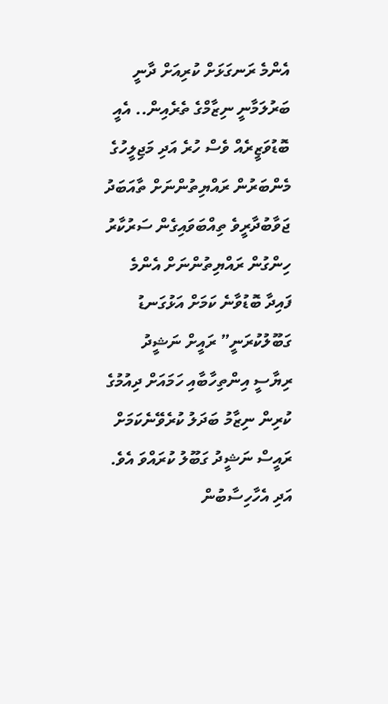އެންމެ ރަނގަޅަށް ކުރިއަށް ދާނީ ބަރުލަމާނީ ނިޒާމްގެ ތެރެއިން.. އެއީ ބޮޑުވަޒީރެއް ވެސް ހުރެ އަދި މަޖިލީހުގެ މެންބަރުން ރައްޔިތުންނަށް ތާއަބަދު ޖަވާބުދާރީވެ ތިއްބަވައިގެން ސަރުކާރު ހިންގުން ރައްޔިތުންނަށް އެންމެ ފައިދާ ބޮޑުވާނެ ކަމަށް އަޅުގަނޑު ގަބޫލުކުރަނީ” ރައީށް ނަޝީދު
ރިޔާސީ އިންތިހާބާއި ހަމައަށް ދިއުމުގެ ކުރިން ނިޒާމު ބަދަލު ކުރެވޭނެކަމަށް ރައީސް ނަޝީދު ގަބޫލު ކުރައްވަ އެވެ. އަދި އެހާހިސާބުން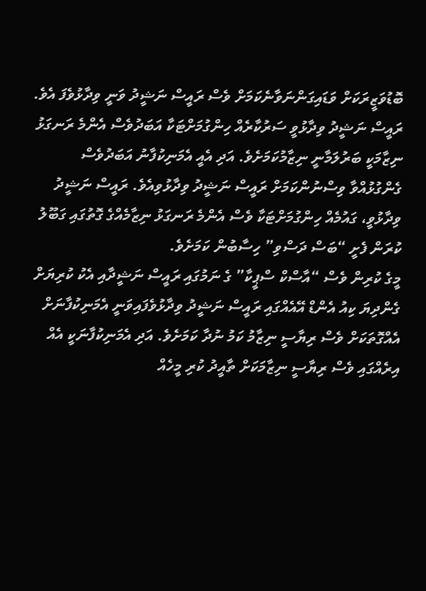ބޮޑުވަޒީރަކަށް ވަޑައިގަންނަވާނެކަމަށް ވެސް ރައީސް ނަޝީދު ވަނީ ވިދާޅުވެފަ އެވެ.
ރައީސް ނަޝީދު ވިދާޅުވީ ސަރުކާރެއް ހިންގުމަށްޓަކާ އަބަދުވެސް އެންމެ ރަނގަޅު ނިޒާމަކީ ބަރުލަމާނީ ނިޒާމުކަމަށެވެ. އަދި އެއީ އެމަނިކުފާނު އަބަދުވެސް ގެންގުޅުއްވާ ވިސްނުންކަމަށް ރައީސް ނަޝީދު ވިދާޅުވިއެވެ. ރައީސް ނަޝީދު ވިދާޅުވީ، ގައުމެއް ހިންގުމަށްޓަކާ ވެސް އެންމެ ރަނގަޅު ނިޒާމެއްގެ ގޮތުގައި ގަބޫލު ކުރަން ފެށީ “ބަސް ދަސްވި” ހިސާބުން ކަމަށެވެ.
މީގެ ކުރިން ވެސް “އާސްކް ސްޕީކާ” ގެ ނަމުގައި ރައީސް ނަޝީދާއި އެކު ކުރިޔަށް ގެންދިޔަ ކިއު އެންޑް އޭއެއްގައި ރައީސް ނަޝީދު ވިދާޅުވެފައިވަނީ އެމަނިކުފާނަށް އެއްގޮތަކަށް ވެސް ރިޔާސީ ނިޒާމު ކަމު ނުދާ ކަމަށެވެ. އަދި އެމަނިކުފާނަކީ އެއް އިރެއްގައި ވެސް ރިޔާސީ ނިޒާމަކަށް ތާއީދު ކުރި މީހެއް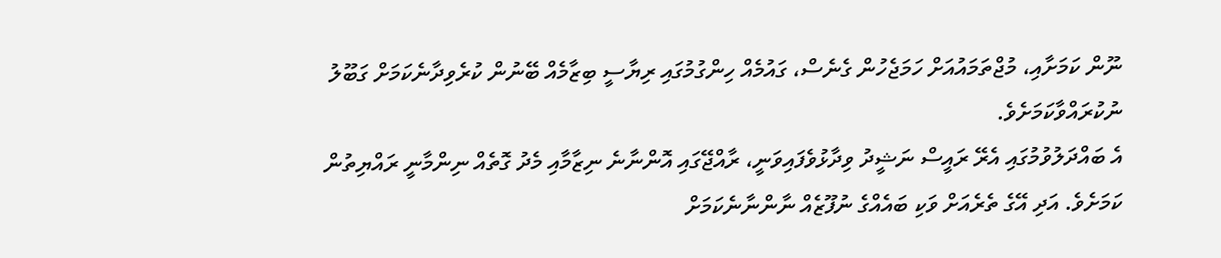ނޫން ކަމަށާއި، މުޖްތަމައުއަށް ހަމަޖެހުން ގެނެސް، ގައުމެއް ހިންގުމުގައި ރިޔާސީ ބިޒާމެއް ބޭނުން ކުރެވިދާނެކަމަށް ގަބޫލު ނުކުރައްވާކަމަށެވެ.
އެ ބައްދަލުވުމުގައި އެރޭ ރައީސް ނަޝީދު ވިދާޅުވެފައިވަނީ، ރާއްޖޭގައި އޮންނާނެ ނިޒާމާއި މެދު ގޮތެއް ނިންމާނީ ރައްޔިތުން ކަމަށެވެ. އަދި އޭގެ ތެރެއަށް ވަކި ބައެއްގެ ނުފޫޒެއް ނާންނާނެކަމަށް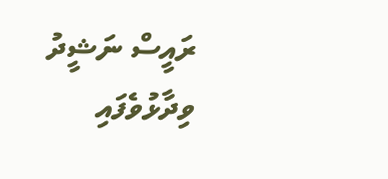ރައީސް ނަޝީދު ވިދާޅުވެފައި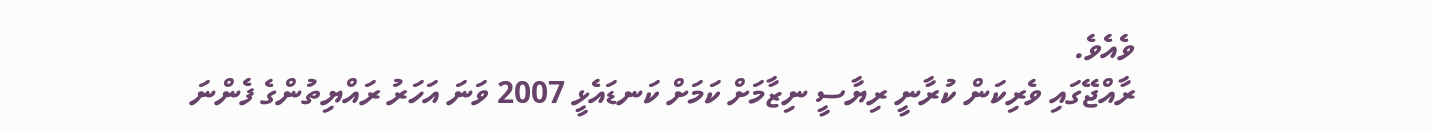ވެއެވެ.
ރާއްޖޭގައި ވެރިކަން ކުރާނީ ރިޔާސީ ނިޒާމަށް ކަމަށް ކަނޑައެޅީ 2007 ވަނަ އަހަރު ރައްޔިތުންގެ ފެންނަ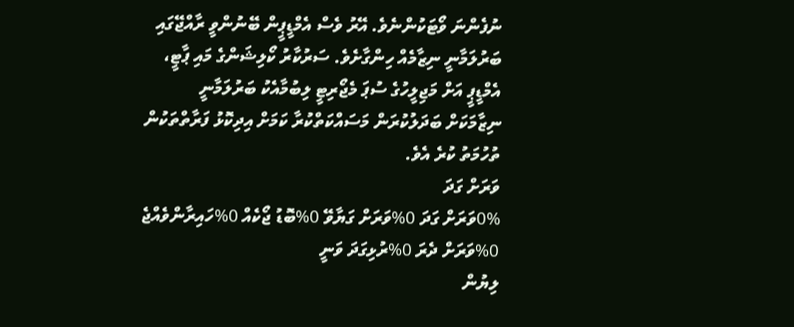ނުފެންނަ ވޯޓަކުންނެވެ. އޭރު ވެސް އެމްޑީޕީން ބޭނުންވީ ރާއްޖޭގައި ބަރުލަމާނީ ނިޒާމެއް ހިންގާށެވެ. ސަރުކާރު ކޯލިޝަންގެ މައި ޕާޓީ، އެމްޑީޕީ އަށް މަޖިލީހުގެ ސުޕަ މެޖޯރިޓީ ލިބުމާއެކު ބަރުލަމާނީ ނިޒާމަކަށް ބަދަލުކުރަން މަސައްކަތްކުރާ ކަމަށް އިދިކޮޅު ފަރާތްތަކުން ތުހުމަތު ކުރެ އެވެ.
ވަރަށް ގަދަ
0%ވަރަށް ގަދަ 0%ވަރަށް ގަޔާވޭ 0%ބޮޑު ޖޯކެއް 0%ހައިރާންވެއްޖެ 0%ވަރަށް ދެރަ 0%ރުޅިގަދަ ވަނީ
ލިޔުން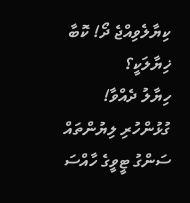ކިޔާލެވިއްޖެ ދޯ! ކޮބާ ޚިޔާލަކީ؟
ހިޔާލު ދެއްވާ!
ގުޅުންހުރި ލިޔުންތައް
ސަންގު ޓީވީގެ ހާއްސަ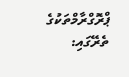ޕްރޮގްރާމްތަކުގެ ތެރޭގައި: